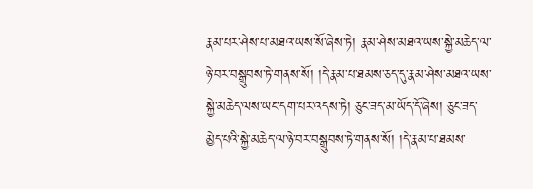རྣམ་པར་ཤེས་པ་མཐའ་ཡས་སོ་ཞེས་ཏེ། རྣམ་ཤེས་མཐའ་ཡས་སྐྱེ་མཆེད་ལ་ཉེ་བར་བསྒྲུབས་ཏེ་གནས་སོ། །དེ་རྣམ་པ་ཐམས་ཅད་དུ་རྣམ་ཤེས་མཐའ་ཡས་སྐྱེ་མཆེད་ལས་ཡང་དག་པར་འདས་ཏེ། ཅུང་ཟད་མ་ཡོད་དོ་ཞེས། ཅུང་ཟད་མྱེད་པའི་སྐྱེ་མཆེད་ལ་ཉེ་བར་བསྒྲུབས་ཏེ་གནས་སོ། །དེ་རྣམ་པ་ཐམས་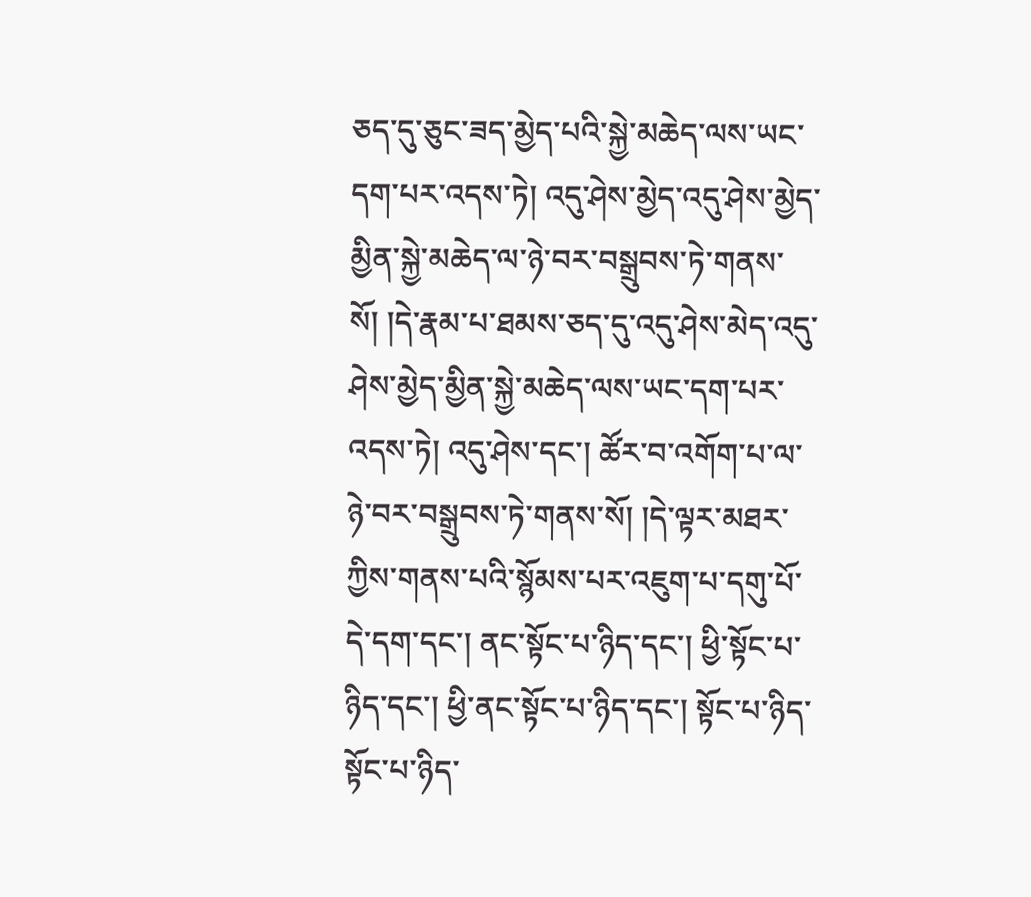ཅད་དུ་ཅུང་ཟད་མྱེད་པའི་སྐྱེ་མཆེད་ལས་ཡང་དག་པར་འདས་ཏེ། འདུ་ཤེས་མྱེད་འདུ་ཤེས་མྱེད་མྱིན་སྐྱེ་མཆེད་ལ་ཉེ་བར་བསྒྲུབས་ཏེ་གནས་སོ། །དེ་རྣམ་པ་ཐམས་ཅད་དུ་འདུ་ཤེས་མེད་འདུ་ཤེས་མྱེད་མྱིན་སྐྱེ་མཆེད་ལས་ཡང་དག་པར་འདས་ཏེ། འདུ་ཤེས་དང་། ཚོར་བ་འགོག་པ་ལ་ཉེ་བར་བསྒྲུབས་ཏེ་གནས་སོ། །དེ་ལྟར་མཐར་ཀྱིས་གནས་པའི་སྙོམས་པར་འཇུག་པ་དགུ་པོ་དེ་དག་དང་། ནང་སྟོང་པ་ཉིད་དང་། ཕྱི་སྟོང་པ་ཉིད་དང་། ཕྱི་ནང་སྟོང་པ་ཉིད་དང་། སྟོང་པ་ཉིད་སྟོང་པ་ཉིད་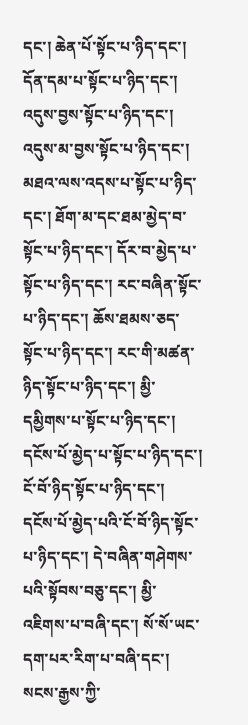དང་། ཆེན་པོ་སྟོང་པ་ཉིད་དང་། དོན་དམ་པ་སྟོང་པ་ཉིད་དང་། འདུས་བྱས་སྟོང་པ་ཉིད་དང་། འདུས་མ་བྱས་སྟོང་པ་ཉིད་དང་། མཐའ་ལས་འདས་པ་སྟོང་པ་ཉིད་དང་། ཐོག་མ་དང་ཐམ་མྱེད་བ་སྟོང་པ་ཉིད་དང་། དོར་བ་མྱེད་པ་སྟོང་པ་ཉིད་དང་། རང་བཞིན་སྟོང་པ་ཉིད་དང་། ཆོས་ཐམས་ཅད་སྟོང་པ་ཉིད་དང་། རང་གི་མཚན་ཉིད་སྟོང་པ་ཉིད་དང་། མྱི་དམྱིགས་པ་སྟོང་པ་ཉིད་དང་། དངོས་པོ་མྱེད་པ་སྟོང་པ་ཉིད་དང་། ངོ་བོ་ཉིད་སྟོང་པ་ཉིད་དང་། དངོས་པོ་མྱེད་པའི་ངོ་བོ་ཉིད་སྟོང་པ་ཉིད་དང་། དེ་བཞིན་གཤེགས་པའི་སྟོབས་བཅུ་དང་། མྱི་འཇིགས་པ་བཞི་དང་། སོ་སོ་ཡང་དག་པར་རིག་པ་བཞི་དང་། སངས་རྒྱས་ཀྱི་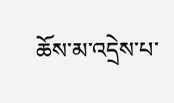ཆོས་མ་འདྲེས་པ་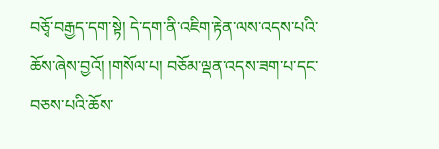བཅྭོ་བརྒྱད་དག་སྟེ། དེ་དག་ནི་འཇིག་རྟེན་ལས་འདས་པའི་ཆོས་ཞེས་བྱའོ། །གསོལ་པ། བཅོམ་ལྡན་འདས་ཟག་པ་དང་བཅས་པའི་ཆོས་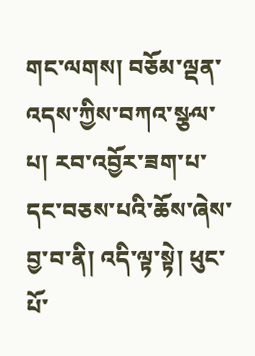གང་ལགས། བཅོམ་ལྡན་འདས་ཀྱིས་བཀའ་སྩལ་པ། རབ་འབྱོར་ཟག་པ་དང་བཅས་པའི་ཆོས་ཞེས་བྱ་བ་ནི། འདི་ལྟ་སྟེ། ཕུང་པོ་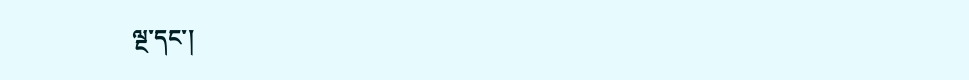ལྔ་དང་།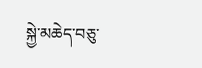སྐྱེ་མཆེད་བཅུ་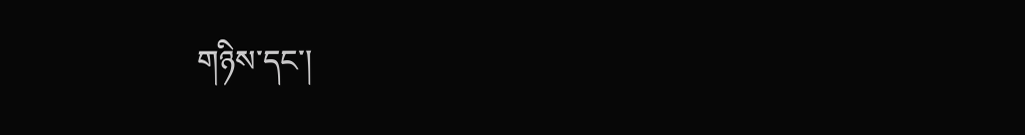གཉིས་དང་།